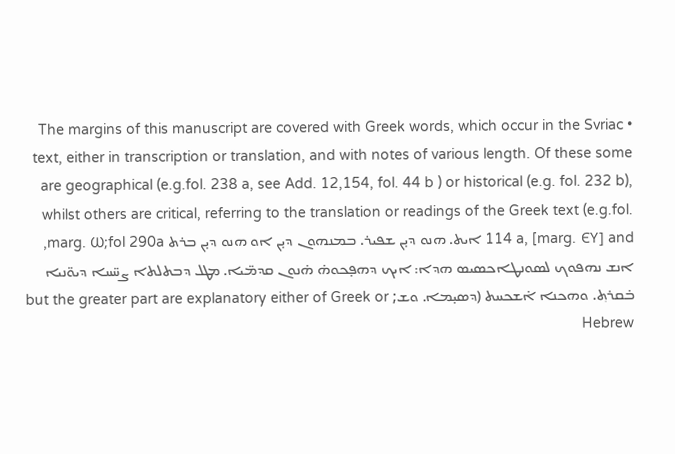• The margins of this manuscript are covered with Greek words, which occur in the Svriac text, either in transcription or translation, and with notes of various length. Of these some are geographical (e.g.fol. 238 a, see Add. 12,154, fol. 44 b ) or historical (e.g. fol. 232 b), whilst others are critical, referring to the translation or readings of the Greek text (e.g.fol. 114 a, [marg. ⲈⲨ] and ܐܝܬ. ܗܢܘ ܕܝ̣ܢ ܫܦܝܪ. ܒܡܢܗܘܢ ܕܝ̣ܢ ܐܘ ܗܢܘ ܕܝ̣ܢ ܒܪܬ marg. Ⲱ;fol 290a, ܐܢܫ ܢܗܦܘܟ ܠܣܘܢܛܐܟܣܝܣ ܗܕܐ: ܐܝܟ ܕܗܦ̣ܟܘܗ̇ ܗ̇ܢܘܢ ܩܕܡ̈ܝܐ. ܡܛܠ ܕܒܬܠܬܐ ܨܚ̈ܚܐ ܕܝܘ̈ܢܝܐ ܒ̇ܩܪܬ݂. ܘܗܟܢܐ ܐ̇ܫܟܚܬ (ܕܣܝ̣ܡܐ. ܘܫ; but the greater part are explanatory either of Greek or Hebrew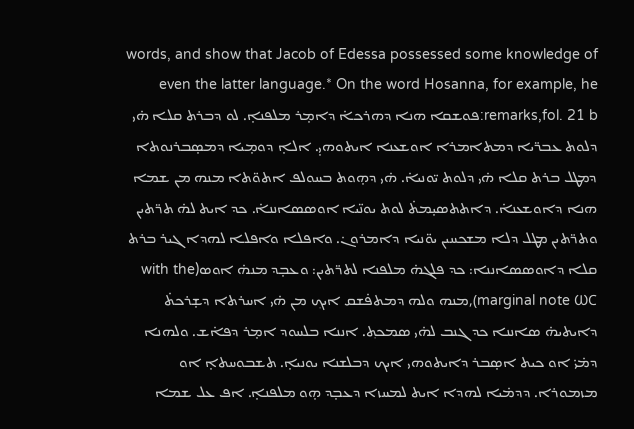words, and show that Jacob of Edessa possessed some knowledge of even the latter language.* On the word Hosanna, for example, he remarks,fol. 21 b:ܦܘܫܩܐ ܗܢܐ ܕܗܪܟܐ̇ ܕܐܡ̣ܪ ܡܠܦܢܐ̣. ܠܘ ܕܒܪܬ ܩܠܐ ܗ̇ܝ ܕܠܘܬ ܥܒܪ̈ܝܐ ܕܡܬܐܡܪܐ ܐܘܫܥܢܐ ܐܝܬܘܗܝ̣. ܐܠܐ̣ ܕܘܡ̣ܝܐ ܕܡܣ̣ܒܪܢܘܬܐ ܕܡܛܠ ܒܪܬ ܩܠܐ ܗ̇ܝ ܕܠܘܬ ܝ̈ܘܢܝܐ̇. ܗ̇ܝ ܕܗ̣ܘܬ ܒܚܘܠܦ ܐܬܘ̈ܬܐ ܡܢܗ ܡܢ ܫܡܐ ܗܢܐ ܕܐܘܫܥܢܐ̇. ܕܐܬܬܣܝ̣ܡܬ̇ ܠܘܬ ܝܘܢ̈ܝܐ ܐܘܣܣܐܢܢܐ̇. ܟܕ ܐܝܬ ܠܗ̇ ܬܪ̈ܬܝܢ ܘܬܪ̈ܬܝܢ ܡܛܠ ܕܠܐ ܡܫܟܚܝܢ ܝܘ̈ܢܝܐ ܕܐܡܪܘܢ̇. ܘܐܦܠܐ ܘܐܦܠܐ ܠܗܕܐ ܓܝܪ ܒܪܬ ܩܠܐ ܕܐܘܣܣܐܢܢܐ: ܟܕ ܦܠܓܗ̇ ܡܠܦܢܐ ܠܬܪ̈ܬܝܢ: ܘܥܒ̣ܕ ܡܢܗ̇ ܐܘܣ(with the marginal note ⲰⲤ),ܡܢܗ ܘܠܗ ܕܡܬܦ̇ܫܩ ܐܝܟ݂ ܡܢ ܗ̇ܝ ܐܚܪܬܐ ܕܫ̣ܪܟܬ̇ ܕܐܝܬܝܗ̇ ܣܐܢܢܐ ܟܕ ܓܢܒ ܠܗ̇ܝ ܣܡܟܬ݂. ܐܢܢܐ ܒܠܚܘܕ ܐܡ̣ܪ ܕܦܐ̇ܫ. ܘܠܗܢܐ ܕܡ̇ܝ̇ ܐܘ ܟܝܬ ܐܣ̣ܒܪ ܕܐܝܬܘܗܝ ܐܝܟ ܕܒܠܫܢܐ ܝܘܢܝܐ̣. ܬܫܒܘܚܬܐ̣ ܐܘ ܡܙܡܘܪܐ. ܕܕܡ̇ܝܐ ܠܗܕܐ ܐܝܬ ܠܡܚܙܐ ܕܥܒ̣ܕ ܗ̣ܘ ܡܠܦܢܐ̣. ܐܦ ܥܠ ܫܡܐ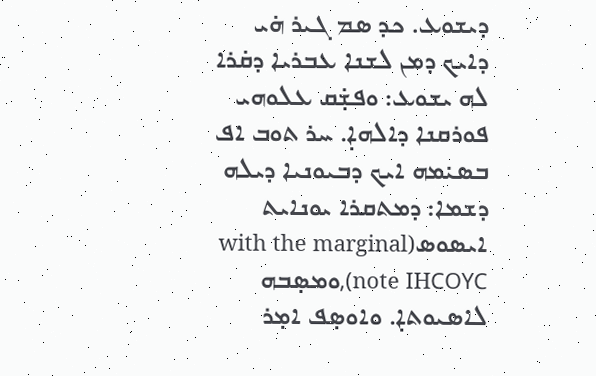ܕܝܫܘܥ. ܟܕ ܣܡ ܓܝܪ ܗ̇ܝ ܕܐܝܟ ܕܡܢ ܠܫܢܐ ܥܒܪܝܐ ܕܩ̇ܪܐ ܠܗ ܝܫܘܥ: ܘܦܫ̣̇ܩ ܥܠܘܗܝ ܦܘܪܩܢܐ ܕܐܠܗܐ̣. ܚܪ ܬܘܒ ܐܦ ܒܣܝ̇ܡܗ ܐܝܟ ܕܒܝܘܢܝܐ ܕܝܠܗ ܕܫܡܐ: ܕܡܬܩܪܐ ܝܘܢܐܝܬ ܐܝܣܘܣ(with the marginal note IHⲤOYⲤ),ܘܡܣ̣ܒܗ ܠܐܣܝܘܬܐ̣. ܘܐܘܣ̣ܦ ܐܡ̣ܪ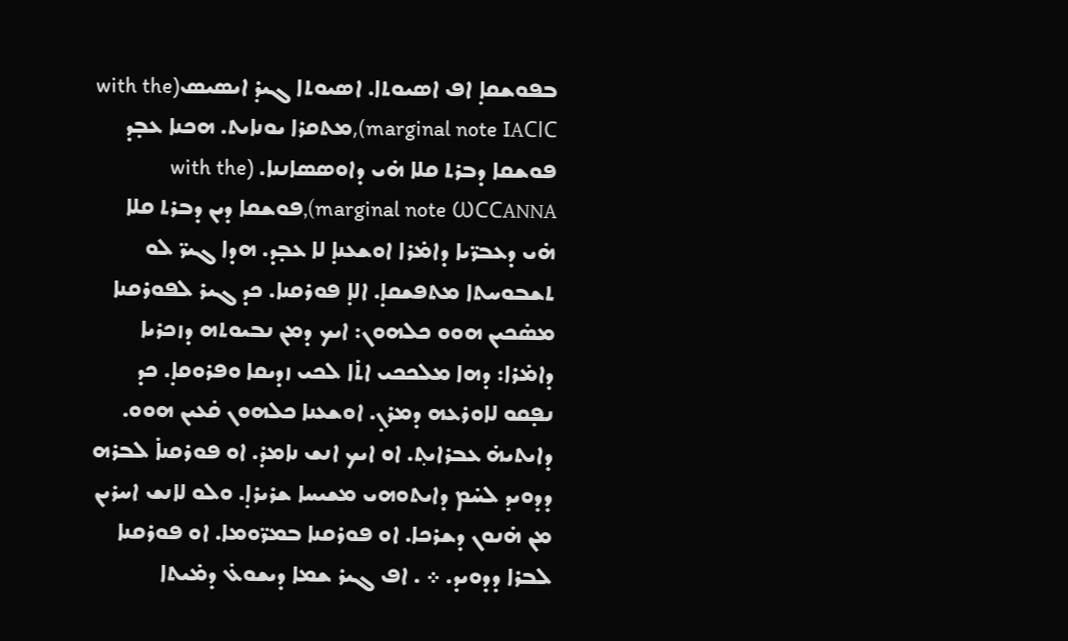ܒܦܘܫܩܐ̣ ܐܦ ܐܣܝܘܬܐ. ܐܣܝܘܬܐ ܓܝܪ̣ ܐܝܣܝܣ(with the marginal note IΑⲤlⲤ),ܡܬܩܪܐ ܝܘܢܐܝܬ. ܗܟܢܐ ܥܒ̣ܕ ܦܘܫܩܐ ܕܒܪܬ ܩܠܐ ܗ̇ܝ ܕܐܘܣܣܐܢܢܐ. (with the marginal note ⲰⲤⲤΑNNΑ),ܦܘܫܩܐ ܕܝܢ ܕܒܪܬ ܩܠܐ ܗ̇ܝ ܕܥܒܪ̈ܝܐ ܕܐܡ̇ܪܐ ܐܘܫܥܢܐ̣ ܠܐ ܥܒ̣ܕ. ܗܕܐ ܓܝܪ̈ ܠܘ ܬܫܒܘܚܬܐ ܡܬܦܫܩܐ̣. ܐܠܐ̣ ܦܘܪܩܢܐ. ܟܕ ܓܝܪ ܠܦܘܪܩܢܐ ܡܣ̇ܟܝܢ ܗܘܘ ܟܠܗܘܢ: ܐܝܟ ܕܡܢ ܢܒܝܘܬܗ ܕܙܟܪܝܐ ܕܐܡ̇ܪܐ: ܕܗܐ ܡܠܟܟܝ ܐܬ̇ܐ ܠܟܝ ܙܕܝܩܐ ܘܦܪܘܩܐ̣. ܟܕ ܢܦ̣ܩܘ ܠܐܘܪܥܗ ܕܡܪܢ̣. ܐܘܫܥܢܐ ܟܠܗܘܢ ܩ̇ܥܝܢ ܗܘܘ. ܕܐܝܬܝܗ̇ ܥܒܪܐܝܬ݂. ܐܘ ܐܝܟ ܐܢܫ ܢܐܡܪ̣. ܐܘ ܦܘܪܩܢܐ̇ ܠܒܪܗ ܕܕܘܝܕ ܠܚ̇ܡ ܕܐܝܬܘܗܝ ܡܫܝܚܐ ܫܪܝܪܐ̣. ܘܠܘ ܠܐܢܫ ܐܚܪܝܢ ܡܢ ܗ̇ܢܘܢ ܕܫܪܟܐ. ܐܘ ܦܘܪܩܢܐ ܒܡܪ̈ܘܡܐ. ܐܘ ܦܘܪܩܢܐ ܠܒܪܐ ܕܕܘܝܕ. ܀ . ܐܦ ܓܝܪ ܫܡܐ ܕܝܫܘܥ̇ ܕܡ̇ܝܬܐ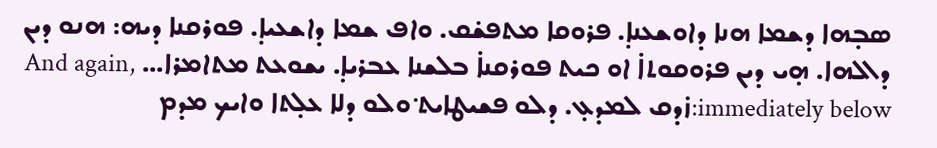ܣܒ̣ܗܐ ܕܫܡܐ ܗܢܐ ܕܐܘܫܥܢܐ̣. ܦܪܘܩܐ ܡܬܦܫ̇ܩ. ܘܐܦ ܫܡܐ ܕܐܫܥܝܐ̣. ܦܘܪܩܢܐ ܕܝܗ: ܗܢܘ ܕܝܢ ܕܐܠܗܐ. ܗ̣ܝ ܕܝܢ ܦܪܘܩܘܬܐ̇ ܐܘ ܟܝܬ ܦܘܪܩܢܐ̇ ܒܠܫܢܐ ܥܒܪܝܐ̣. ܝܫܘܥܬ ܡܬܐܡܪܐ... And again, immediately below:ܙ̇ܕܩ ܠܡܕܥ̣. ܕܠܘ ܦܫܝܛܐܝܬ݀ ܘܠܘ ܕܠܐ ܥܠ̣ܬܐ ܘܐܝܟ ܡܕܡ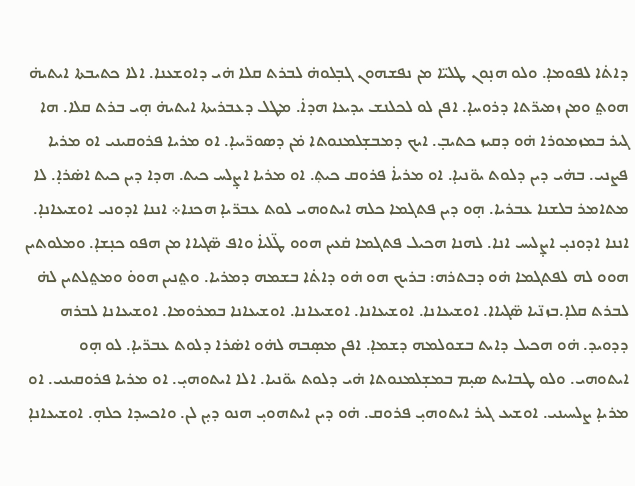ܕܐܬ̇ܐ ܠܦܘܡܐ̣. ܘܠܘ ܗܢ̣ܘܢ ܛܠܝ̈ܐ ܡܢ ܢܦܫܗܘܢ ܓܒ̣ܠܘܗ̇ ܠܒܪܬ ܩܠܐ ܗ̇ܝ ܕܐܘܫܥܢܐ. ܐܠܐ ܟܬܝܒܬܐ ܐܝܬܝܗ̇ ܗܘܬ݀ ܘܡܢ ܙܡܝܪ̈ܬܐ ܕܪܘܚܐ̣. ܐܦܢ ܠܘ ܠܟܠܢܫ ܝܕܝܥܐ ܗܕܐ̇. ܡܛܠ ܕܥܒܪܝܬܐ ܐܝܬܝܗ̇ ܗ̣ܝ ܒܪܬ ܩܠܐ. ܗܐ ܓܝܪ ܒܡܙܡܘܪܐ ܗ̇ܘ ܕܩܝܙ ܟܬܝܒ̣. ܐܝܟ ܕܡܒܫ̣ܠܡܢܘܬܐ ܡ̇ܢ ܕܣܘܪ̈ܝܝܐ̣. ܐܘ ܡܪܝܐ ܦܪܘܩܝܢܝ ܐܘ ܡܪܝܐ ܦܨܢܝ. ܒܗ̇ܝ ܕܝܢ ܕܠܘܬ ܝܘ̈ܢܝܐ̣. ܐܘ ܡܪܝܐ̇ ܦܪܘܩ ܟܝܬ݂. ܐܘ ܡܪܝܐ ܐܨ̣ܠܚ ܟܝܬ. ܗܕܐ ܕܝܢ ܟܝܬ ܐܣ̇ܪܐ̣. ܠܐ ܡܬܐܡܪ ܒܠܫܢܐ ܥܒܪܝܐ. ܗ̣ܘ ܕܝܢ ܦܬܓܡܐ ܟܠܗ ܐܝܬܘܗܝ ܠܘܬ ܥܒܪ̈ܝܐ̣ ܗܟܢܐ܀ ܐܢܢܐ ܐܕܘܢܝ ܐܘܫܝܥܐܢܐ̣. ܐܢܢܐ ܐܕܘܢܝ̣ ܐܨ̣ܠܝܚ ܐܢܐ. ܠܗܢܐ ܗܟܝܠ ܦܬܓܡܐ ܩ̇ܥܝܢ ܗܘܘ ܛ̈ܠܝܐ̇ ܘܐܦ ܣ̈ܓܝܐܐ ܡܢ ܗܦܘ ܟܢ̣ܫܐ̣. ܘܡܠܘܬܝܢ ܗܘܘ ܠܗ ܠܦܬܓܡܐ ܗ̇ܘ ܕܒܬܪܗ: ܒܪܝܟ ܗܘ ܗ̇ܘ ܕܐܬ̇ܐ ܒܫܡܗ ܕܡܪܝܐ. ܘܬ݀ܢܝܢ ܗܘܘ̇ ܘܡܬ݀ܠܬܝܢ ܠܗ̇ ܠܒܪܬ ܩܠܐ̣.ܒܙܢ̈ܝܐ ܣ̈ܓܝܐܐ. ܐܘܫܝܥܐܢܐ. ܐܘܫܝܥܐܢܐ. ܐܘܫܝܥܐܢܐ. ܐܘܫܝܥܐܢܐ ܒܡܪܘܡܐ. ܐܘܫܝܥܐܢܐ ܠܒܪܗ ܕܕܘܝܕ. ܗ̇ܘ ܗܟܝܠ ܕܐܝܬ ܒܫܘܠܡܗ ܕܫܡܐ̣. ܐܦܢ ܡܣ̣ܒܗ ܠܗ̇ܘ ܐܣ̇ܪܐ ܕܠܘܬ ܥܒܪ̈ܝܐ̣. ܠܘ ܗ̣ܘ ܐܝܬܘܗܝ. ܘܠܘ ܛܒܐܝܬ ܣܝ̣ܡ ܒܡܫ̣ܠܡܢܘܬܐ ܗ̇ܝ ܕܠܘܬ ܝܘ̈ܢܝܐ. ܐܠܐ ܐܝܬܘܗܝ̣. ܐܘ ܡܪܝܐ ܦܪܘܩܝܢܝ. ܐܘ ܡܪܝܐ̣ ܨܠܚܝܢܝ. ܐܘܫܝܥ ܓܝܪ ܐܝܬܘܗܝ̣ ܦܪܘܩ. ܗ̇ܘ ܕܝܢ ܐܝܬܗܘܝ̣ ܗܢܘ ܕܝ̣ܢ ܠܢ. ܘܐܟܚܕܐ ܟܠܗ̣. ܐܘܫܝܥܐܢܐ̣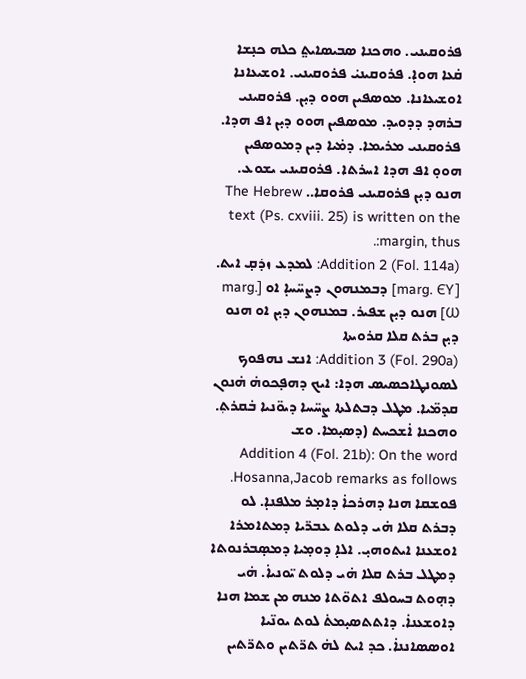ܦܪܘܩܝܢܝ. ܘܗܟܢܐ ܣܒܝܣܐܝܬ݀ ܟܠܗ ܟܢ̣ܫܐ ܩ̇ܥܐ ܗܘܐ̣. ܦܪܘܩܝܢܝ̇ ܦܪܘܩܝܢܝ. ܐܘܫܝܥܐܢܐ ܐܘܫܝܥܐܢܐ. ܡܘܣܦܝܢ ܗܘܘ ܕܝ̣ܢ. ܦܪܘܩܝܢܝ ܒܪܗܕ ܕܕܘܝܕ. ܡܘܣܦܝܢ ܗܘܘ ܕܝ̣ܢ ܐܦ ܗܕܐ. ܦܪܘܩܝܢܝ ܡܪܝܡܐ. ܕܡ̇ܝܐ ܕܝܢ ܕܡܘܣܦܝܢ ܗܘܘ̣ ܐܦ ܗܕܐ ܐܚܪܬܐ. ܦܪܘܩܝܢܝ ܝܫܘܥ. ܗܢܘ ܕܝ̣ܢ ܦܪܘܩܝܢܝ ܦܪܘܩܐ.. The Hebrew text (Ps. cxviii. 25) is written on the margin, thus:.
Addition 2 (Fol. 114a): ܠܡܕܥ ܙܕ݁ܩ̣ ܐܝܬ. [marg. ⲈⲨ] ܕܒܡܢܗܘܢ ܕܨܚ̈ܚܐ̣ ܐܘ [marg. Ⲱ] ܗܢܘ ܕܝ̣ܢ ܫܦܝܪ. ܒܡܢܗܘܢ ܕܝ̣ܢ ܐܘ ܗܢܘ ܕܝ̣ܢ ܒܪܬ ܩܠܐ ܩܪܘܝܬܐ
Addition 3 (Fol. 290a): ܐܢܫ ܢܗܦܘܟ ܠܣܘܢܛܐܟܣܝܣ ܗܕܐ: ܐܝܟ ܕܗܦ̣ܟܘܗ̇ ܗ̇ܢܘܢ ܩܕܡ̈ܝܐ. ܡܛܠ ܕܒܬܠܬܐ ܨܚ̈ܚܐ ܕܝܘ̈ܢܝܐ ܒ̇ܩܪܬ݂. ܘܗܟܢܐ ܐ̇ܫܟܚܬ (ܕܣܝ̣ܡܐ. ܘܫ
Addition 4 (Fol. 21b): On the word Hosanna,Jacob remarks as follows. ܦܘܫܩܐ ܗܢܐ ܕܗܪܟܐ̇ ܕܐܡ̣ܪ ܡܠܦܢܐ̣. ܠܘ ܕܒܪܬ ܩܠܐ ܗ̇ܝ ܕܠܘܬ ܥܒܪ̈ܝܐ ܕܡܬܐܡܪܐ ܐܘܫܥܢܐ ܐܝܬܘܗܝ̣. ܐܠܐ̣ ܕܘܡ̣ܝܐ ܕܡܣ̣ܒܪܢܘܬܐ ܕܡܛܠ ܒܪܬ ܩܠܐ ܗ̇ܝ ܕܠܘܬ ܝ̈ܘܢܝܐ̇. ܗ̇ܝ ܕܗ̣ܘܬ ܒܚܘܠܦ ܐܬܘ̈ܬܐ ܡܢܗ ܡܢ ܫܡܐ ܗܢܐ ܕܐܘܫܥܢܐ̇. ܕܐܬܬܣܝ̣ܡܬ̇ ܠܘܬ ܝܘܢ̈ܝܐ ܐܘܣܣܐܢܢܐ̇. ܟܕ ܐܝܬ ܠܗ̇ ܬܪ̈ܬܝܢ ܘܬܪ̈ܬܝܢ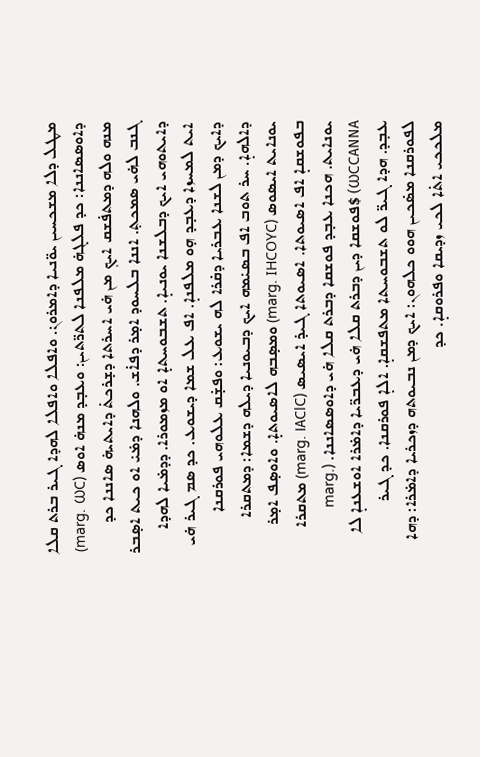ܡܛܠ ܕܠܐ ܡܫܟܚܝܢ ܝܘ̈ܢܝܐ ܕܐܡܪܘܢ̇. ܘܐܦܠܐ ܘܐܦܠܐ ܠܗܕܐ ܓܝܪ ܒܪܬ ܩܠܐ ܕܐܘܣܣܐܢܢܐ: ܟܕ ܦܠܓܗ̇ ܡܠܦܢܐ ܠܬܪ̈ܬܝܢ: ܘܥܒ̣ܕ ܡܢܗ̇ ܐܘܣ (marg. ⲰⲤ) ܡܢܗ ܘܠܗ ܕܡܬܦ̇ܫܩ ܐܝܟ݂ ܡܢ ܗ̇ܝ ܐܚܪܬܐ ܕܫ̣ܪܟܬ̇ ܕܐܝܬܝܗ̇ ܣܐܢܢܐ ܟܕ ܓܢܒ ܠܗ̇ܝ ܣܡܟܬ݂. ܐܢܢܐ ܒܠܚܘܕ ܐܡ̣ܪ ܕܦܐ̇ܫ. ܘܠܗܢܐ ܕܡ̇ܝ̇ ܐܘ ܟܝܬ ܐܣ̣ܒܪ ܕܐܝܬܘܗܝ ܐܝܟ ܕܒܠܫܢܐ ܝܘܢܝܐ̣. ܬܫܒܘܚܬܐ̣ ܐܘ ܡܙܡܘܪܐ. ܕܕܡ̇ܝܐ ܠܗܕܐ ܐܝܬ ܠܡܚܙܐ ܕܥܒ̣ܕ ܗ̣ܘ ܡܠܦܢܐ̣. ܐܦ ܥܠ ܫܡܐ ܕܝܫܘܥ. ܟܕ ܣܡ ܓܝܪ ܗ̇ܝ ܕܐܝܟ ܕܡܢ ܠܫܢܐ ܥܒܪܝܐ ܕܩ̇ܪܐ ܠܗ ܝܫܘܥ: ܘܦܫ̣̇ܩ ܥܠܘܗܝ ܦܘܪܩܢܐ ܕܐܠܗܐ̣. ܚܪ ܬܘܒ ܐܦ ܒܣܝ̇ܡܗ ܐܝܟ ܕܒܝܘܢܝܐ ܕܝܠܗ ܕܫܡܐ: ܕܡܬܩܪܐ ܝܘܢܐܝܬ ܐܝܣܘܣ (marg. IHⲤOYⲤ) ܘܡܣ̣ܒܗ ܠܐܣܝܘܬܐ̣. ܘܐܘܣ̣ܦ ܐܡ̣ܪ ܒܦܘܫܩܐ̣ ܐܦ ܐܣܝܘܬܐ. ܐܣܝܘܬܐ ܓܝܪ̣ ܐܝܣܝܣ (marg. IΑⲤlⲤ) ܡܬܩܪܐ ܝܘܢܐܝܬ. ܗܟܢܐ ܥܒ̣ܕ ܦܘܫܩܐ ܕܒܪܬ ܩܠܐ ܗ̇ܝ ܕܐܘܣܣܐܢܢܐ. (marg. ⲰⲤⲤΑNNΑ) $ܦܘܫܩܐ ܕܝܢ ܕܒܪܬ ܩܠܐ ܗ̇ܝ ܕܥܒܪ̈ܝܐ ܕܐܡ̇ܪܐ ܐܘܫܥܢܐ̣ ܠܐ ܥܒ̣ܕ. ܗܕܐ ܓܝܪ̈ ܠܘ ܬܫܒܘܚܬܐ ܡܬܦܫܩܐ̣. ܐܠܐ̣ ܦܘܪܩܢܐ. ܟܕ ܓܝܪ ܠܦܘܪܩܢܐ ܡܣ̇ܟܝܢ ܗܘܘ ܟܠܗܘܢ: ܐܝܟ ܕܡܢ ܢܒܝܘܬܗ ܕܙܟܪܝܐ ܕܐܡ̇ܪܐ: ܕܗܐ ܡܠܟܟܝ ܐܬ̇ܐ ܠܟܝ ܙܕܝܩܐ ܘܦܪܘܩܐ̣. ܟܕ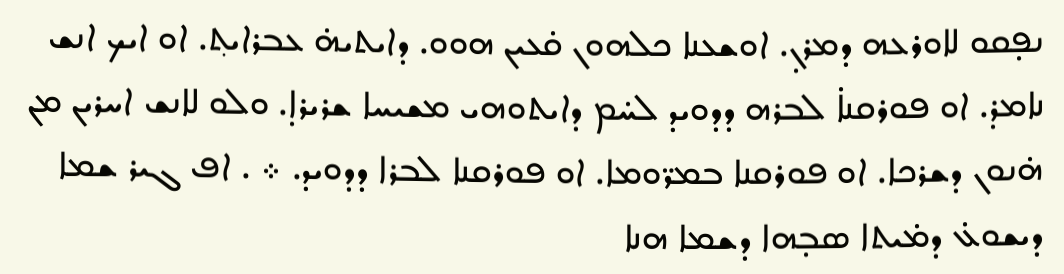ܢܦ̣ܩܘ ܠܐܘܪܥܗ ܕܡܪܢ̣. ܐܘܫܥܢܐ ܟܠܗܘܢ ܩ̇ܥܝܢ ܗܘܘ. ܕܐܝܬܝܗ̇ ܥܒܪܐܝܬ݂. ܐܘ ܐܝܟ ܐܢܫ ܢܐܡܪ̣. ܐܘ ܦܘܪܩܢܐ̇ ܠܒܪܗ ܕܕܘܝܕ ܠܚ̇ܡ ܕܐܝܬܘܗܝ ܡܫܝܚܐ ܫܪܝܪܐ̣. ܘܠܘ ܠܐܢܫ ܐܚܪܝܢ ܡܢ ܗ̇ܢܘܢ ܕܫܪܟܐ. ܐܘ ܦܘܪܩܢܐ ܒܡܪ̈ܘܡܐ. ܐܘ ܦܘܪܩܢܐ ܠܒܪܐ ܕܕܘܝܕ. ܀ . ܐܦ ܓܝܪ ܫܡܐ ܕܝܫܘܥ̇ ܕܡ̇ܝܬܐ ܣܒ̣ܗܐ ܕܫܡܐ ܗܢܐ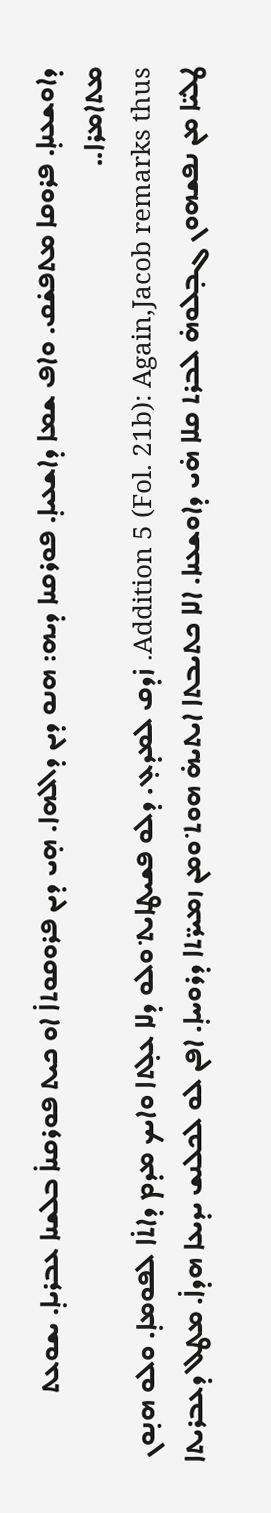ܕܐܘܫܥܢܐ̣. ܦܪܘܩܐ ܡܬܦܫ̇ܩ. ܘܐܦ ܫܡܐ ܕܐܫܥܝܐ̣. ܦܘܪܩܢܐ ܕܝܗ: ܗܢܘ ܕܝܢ ܕܐܠܗܐ. ܗ̣ܝ ܕܝܢ ܦܪܘܩܘܬܐ̇ ܐܘ ܟܝܬ ܦܘܪܩܢܐ̇ ܒܠܫܢܐ ܥܒܪܝܐ̣. ܝܫܘܥܬ ܡܬܐܡܪܐ..
Addition 5 (Fol. 21b): Again,Jacob remarks thus. ܙ̇ܕܩ ܠܡܕܥ̣. ܕܠܘ ܦܫܝܛܐܝܬ݀ ܘܠܘ ܕܠܐ ܥܠ̣ܬܐ ܘܐܝܟ ܡܕܡ ܕܐܬ̇ܐ ܠܦܘܡܐ̣. ܘܠܘ ܗܢ̣ܘܢ ܛܠܝ̈ܐ ܡܢ ܢܦܫܗܘܢ ܓܒ̣ܠܘܗ̇ ܠܒܪܬ ܩܠܐ ܗ̇ܝ ܕܐܘܫܥܢܐ. ܐܠܐ ܟܬܝܒܬܐ ܐܝܬܝܗ̇ ܗܘܬ݀ ܘܡܢ ܙܡܝܪ̈ܬܐ ܕܪܘܚܐ̣. ܐܦܢ ܠܘ ܠܟܠܢܫ ܝܕܝܥܐ ܗܕܐ̇. ܡܛܠ ܕܥܒܪܝܬܐ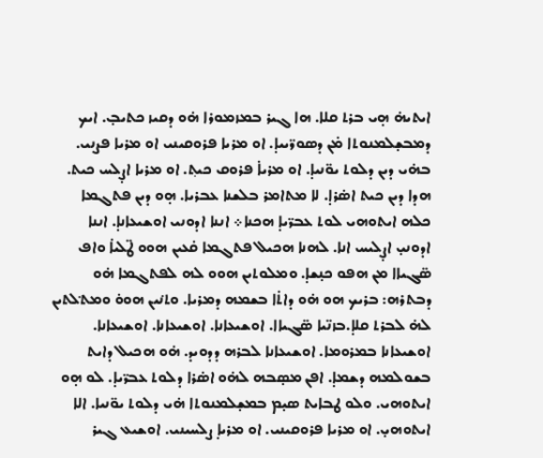ܐܝܬܝܗ̇ ܗ̣ܝ ܒܪܬ ܩܠܐ. ܗܐ ܓܝܪ ܒܡܙܡܘܪܐ ܗ̇ܘ ܕܩܝܙ ܟܬܝܒ̣. ܐܝܟ ܕܡܒܫ̣ܠܡܢܘܬܐ ܡ̇ܢ ܕܣܘܪ̈ܝܝܐ̣. ܐܘ ܡܪܝܐ ܦܪܘܩܝܢܝ ܐܘ ܡܪܝܐ ܦܨܢܝ. ܒܗ̇ܝ ܕܝܢ ܕܠܘܬ ܝܘ̈ܢܝܐ̣. ܐܘ ܡܪܝܐ̇ ܦܪܘܩ ܟܝܬ݂. ܐܘ ܡܪܝܐ ܐܨ̣ܠܚ ܟܝܬ. ܗܕܐ ܕܝܢ ܟܝܬ ܐܣ̇ܪܐ̣. ܠܐ ܡܬܐܡܪ ܒܠܫܢܐ ܥܒܪܝܐ. ܗ̣ܘ ܕܝܢ ܦܬܓܡܐ ܟܠܗ ܐܝܬܘܗܝ ܠܘܬ ܥܒܪ̈ܝܐ̣ ܗܟܢܐ܀ ܐܢܢܐ ܐܕܘܢܝ ܐܘܫܝܥܐܢܐ̣. ܐܢܢܐ ܐܕܘܢܝ̣ ܐܨ̣ܠܝܚ ܐܢܐ. ܠܗܢܐ ܗܟܝܠ ܦܬܓܡܐ ܩ̇ܥܝܢ ܗܘܘ ܛ̈ܠܝܐ̇ ܘܐܦ ܣ̈ܓܝܐܐ ܡܢ ܗܦܘ ܟܢ̣ܫܐ̣. ܘܡܠܘܬܝܢ ܗܘܘ ܠܗ ܠܦܬܓܡܐ ܗ̇ܘ ܕܒܬܪܗ: ܒܪܝܟ ܗܘ ܗ̇ܘ ܕܐܬ̇ܐ ܒܫܡܗ ܕܡܪܝܐ. ܘܬ݀ܢܝܢ ܗܘܘ̇ ܘܡܬ݀ܠܬܝܢ ܠܗ̇ ܠܒܪܬ ܩܠܐ̣.ܒܙܢ̈ܝܐ ܣ̈ܓܝܐܐ. ܐܘܫܝܥܐܢܐ. ܐܘܫܝܥܐܢܐ. ܐܘܫܝܥܐܢܐ. ܐܘܫܝܥܐܢܐ ܒܡܪܘܡܐ. ܐܘܫܝܥܐܢܐ ܠܒܪܗ ܕܕܘܝܕ. ܗ̇ܘ ܗܟܝܠ ܕܐܝܬ ܒܫܘܠܡܗ ܕܫܡܐ̣. ܐܦܢ ܡܣ̣ܒܗ ܠܗ̇ܘ ܐܣ̇ܪܐ ܕܠܘܬ ܥܒܪ̈ܝܐ̣. ܠܘ ܗ̣ܘ ܐܝܬܘܗܝ. ܘܠܘ ܛܒܐܝܬ ܣܝ̣ܡ ܒܡܫ̣ܠܡܢܘܬܐ ܗ̇ܝ ܕܠܘܬ ܝܘ̈ܢܝܐ. ܐܠܐ ܐܝܬܘܗܝ̣. ܐܘ ܡܪܝܐ ܦܪܘܩܝܢܝ. ܐܘ ܡܪܝܐ̣ ܨܠܚܝܢܝ. ܐܘܫܝܥ ܓܝܪ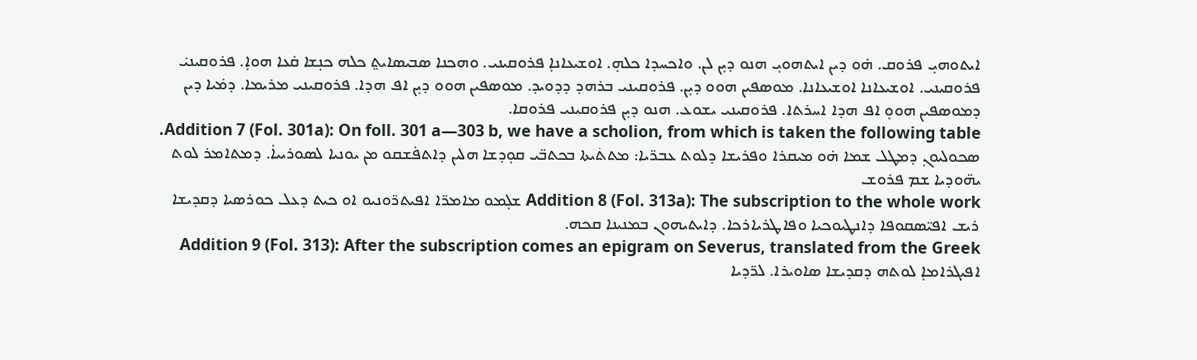ܐܝܬܘܗܝ̣ ܦܪܘܩ. ܗ̇ܘ ܕܝܢ ܐܝܬܗܘܝ̣ ܗܢܘ ܕܝ̣ܢ ܠܢ. ܘܐܟܚܕܐ ܟܠܗ̣. ܐܘܫܝܥܐܢܐ̣ ܦܪܘܩܝܢܝ. ܘܗܟܢܐ ܣܒܝܣܐܝܬ݀ ܟܠܗ ܟܢ̣ܫܐ ܩ̇ܥܐ ܗܘܐ̣. ܦܪܘܩܝܢܝ̇ ܦܪܘܩܝܢܝ. ܐܘܫܝܥܐܢܐ ܐܘܫܝܥܐܢܐ. ܡܘܣܦܝܢ ܗܘܘ ܕܝ̣ܢ. ܦܪܘܩܝܢܝ ܒܪܗܕ ܕܕܘܝܕ. ܡܘܣܦܝܢ ܗܘܘ ܕܝ̣ܢ ܐܦ ܗܕܐ. ܦܪܘܩܝܢܝ ܡܪܝܡܐ. ܕܡ̇ܝܐ ܕܝܢ ܕܡܘܣܦܝܢ ܗܘܘ̣ ܐܦ ܗܕܐ ܐܚܪܬܐ. ܦܪܘܩܝܢܝ ܝܫܘܥ. ܗܢܘ ܕܝ̣ܢ ܦܪܘܩܝܢܝ ܦܪܘܩܐ.
Addition 7 (Fol. 301a): On foll. 301 a—303 b, we have a scholion, from which is taken the following table. ܣܟܘܠܝܘܢ̣ ܕܡܛܠ ܫܡܐ ܗ̇ܘ ܡܝܩܪܐ ܘܦܪܝܫܐ ܕܠܘܬ ܥܒܪ̈ܝܐ: ܡܬܬ݁ܝܬܐ ܒܟܬܒ̈ܝ ܩܘ̣ܕܫܐ ܗܠܝܢ ܕܐܬܦ̇ܫܩܘ ܡܢ ܝܘܢܝܐ ܠܣܘܪܝܝܐ̇. ܕܡܬܐܡܪ ܠܘܬ ܝܗ̈ܘܕܝܐ ܫܡ ܦܪܘܫ
Addition 8 (Fol. 313a): The subscription to the whole work ܫܠ̣ܡܘ ܡܐܡܪ̈ܐ ܐܦܝܬܪ̈ܘܢܝܘ ܐܘ ܟܝܬ ܕܥܠ ܟܘܪܣܝܐ ܕܩܕܝܫܐ ܪܝܫ ܐܦܝ̈ܣܩܘܦܐ ܕܐܢܛܝܘܟܝܐ ܘܦܐܛܪܝܐܪܟܐ. ܕܐܝܬܝܗܘܢ ܒܡܢܝܢܐ ܩܟܗ.
Addition 9 (Fol. 313): After the subscription comes an epigram on Severus, translated from the Greek ܐܦܝܓܪܐܡܐ̣ ܠܘܬܗ ܕܩܕܝܫܐ ܣܐܘܝܪܐ. ܠܪ̈ܕܝܐ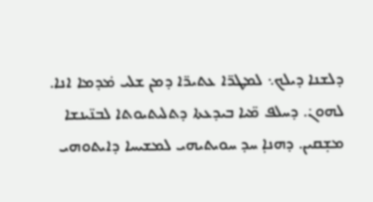ܕܠܫܢܐ ܕܝܠܟ܆ ܠܡܛܪ̈ܐ ܥܬܝܪ̈ܐ ܕܡܢ ܫܠܝ ܡ̇ܕܡܐ ܐܢܐ. ܠܗܘܢ̇. ܕܚܠܦ ܡ̈ܝܐ ܒܝܕܥܬܐ ܕܬܠܝܬܝܘܬܐ ܠܒܢ̈ܝܢܫܐ ܡܫ̣ܩܝܢ. ܕܗܢܐ̣ ܚܕ ܚܘܝܬܝܗܝ ܠܡܫܝܚܐ ܕܐܝܬܘܗܝ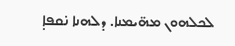ܠܟܠܗܘܢ ܡܗ̈ܝܡܢܐ. ܕܠܗܢܐ ܢ̇ܩܦܐ̣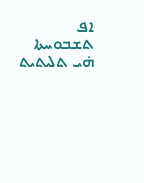ܐܦ ܬܫܒܘܚܬܐ ܗ̇ܝ ܬܠܝܬܝܬ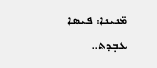ܡ̈ܢܝܢܐ: ܦܝܣܐ ܥܒ̣ܕܬ..